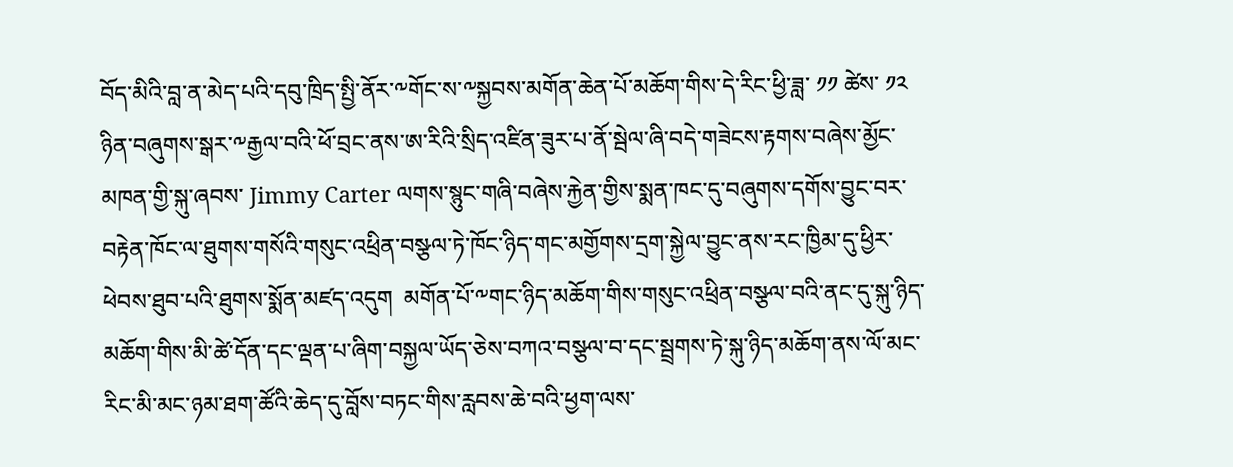བོད་མིའི་བླ་ན་མེད་པའི་དབུ་ཁྲིད་སྤྱི་ནོར་༸གོང་ས་༸སྐྱབས་མགོན་ཆེན་པོ་མཆོག་གིས་དེ་རིང་ཕྱི་ཟླ་ ༡༡ ཚེས་ ༡༢ ཉིན་བཞུགས་སྒར་༸རྒྱལ་བའི་ཕོ་བྲང་ནས་ཨ་རིའི་སྲིད་འཛིན་ཟུར་པ་ནོ་སྦེལ་ཞི་བདེ་གཟེངས་རྟགས་བཞེས་མྱོང་མཁན་གྱི་སྐུ་ཞབས་ Jimmy Carter ལགས་སྙུང་གཞི་བཞེས་རྐྱེན་གྱིས་སྨན་ཁང་དུ་བཞུགས་དགོས་བྱུང་བར་བརྟེན་ཁོང་ལ་ཐུགས་གསོའི་གསུང་འཕྲིན་བསྩལ་ཏེ་ཁོང་ཉིད་གང་མགྱོགས་དྲག་སྐྱེལ་བྱུང་ནས་རང་ཁྱིམ་དུ་ཕྱིར་ཕེབས་ཐུབ་པའི་ཐུགས་སྨོན་མཛད་འདུག  མགོན་པོ་༸གང་ཉིད་མཆོག་གིས་གསུང་འཕྲིན་བསྩལ་བའི་ནང་དུ་སྐུ་ཉིད་མཆོག་གིས་མི་ཚེ་དོན་དང་ལྡན་པ་ཞིག་བསྐྱལ་ཡོད་ཅེས་བཀའ་བསྩལ་བ་དང་སྦྲགས་ཏེ་སྐུ་ཉིད་མཆོག་ནས་ལོ་མང་རིང་མི་མང་ཉམ་ཐག་ཚོའི་ཆེད་དུ་བློས་བཏང་གིས་རླབས་ཆེ་བའི་ཕྱག་ལས་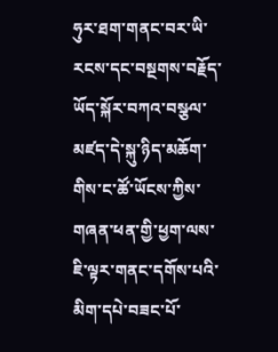ཧུར་ཐག་གནང་བར་ཡི་རངས་དང་བསྔགས་བརྗོད་ཡོད་སྐོར་བཀའ་བསྩལ་མཛད་དེ་སྐུ་ཉིད་མཆོག་གིས་ང་ཚོ་ཡོངས་ཀྱིས་གཞན་ཕན་གྱི་ཕྱག་ལས་ཇི་ལྟར་གནང་དགོས་པའི་མིག་དཔེ་བཟང་པོ་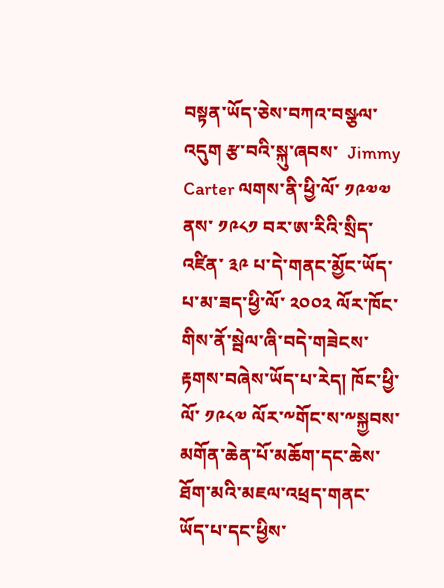བསྟན་ཡོད་ཅེས་བཀའ་བསྩལ་འདུག རྩ་བའི་སྐུ་ཞབས་  Jimmy Carter ལགས་ནི་ཕྱི་ལོ་ ༡༩༧༧ ནས་ ༡༩༨༡ བར་ཨ་རིའི་སྲིད་འཛིན་ ༣༩ པ་དེ་གནང་མྱོང་ཡོད་པ་མ་ཟད་ཕྱི་ལོ་ ༢༠༠༢ ལོར་ཁོང་གིས་ནོ་སྦེལ་ཞི་བདེ་གཟེངས་རྟགས་བཞེས་ཡོད་པ་རེད། ཁོང་ཕྱི་ལོ་ ༡༩༨༧ ལོར་༸གོང་ས་༸སྐྱབས་མགོན་ཆེན་པོ་མཆོག་དང་ཆེས་ཐོག་མའི་མཇལ་འཕྲད་གནང་ཡོད་པ་དང་ཕྱིས་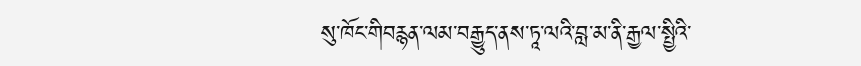སུ་ཁོང་གིབརྙན་ལམ་བརྒྱུད་ནས་ཏཱ་ལའི་བླ་མ་ནི་རྒྱལ་སྤྱིའི་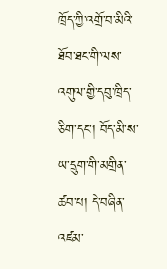ཁྲོད་ཀྱི་འགྲོ་བ་མིའི་ཐོབ་ཐང་གི་ལས་འགུལ་གྱི་དབུ་ཁྲིད་ཅིག་དང་། བོད་མི་ས་ཡ་དྲུག་གི་མགྲིན་ཚབ་པ། དེ་བཞིན་འཛམ་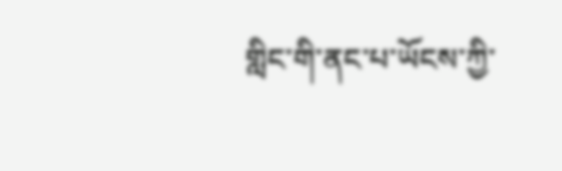གླིང་གི་ནང་པ་ཡོངས་ཀྱི་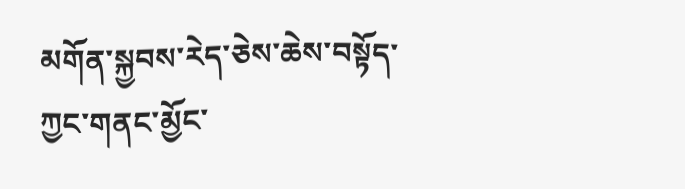མགོན་སྐྱབས་རེད་ཅེས་ཆེས་བསྟོད་ཀྱང་གནང་མྱོང་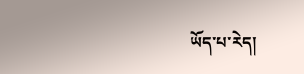ཡོད་པ་རེད།